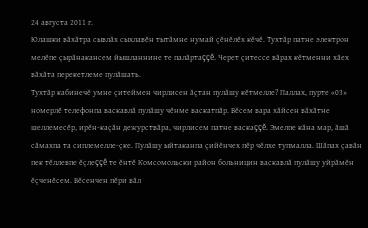24 августа 2011 г.
Юлашки вăхăтра сывлăх сыхлавĕн тытăмне нумай çĕнĕлĕх кĕчĕ. Тухтăр патне электрон мелĕпе çырăнакансем йышланнине те палăртаççĕ. Черет çитессе вăрах кĕтменни хăех вăхăта перекетлеме пулăшать.
Тухтăр кабинечĕ умне çитеймен чирлисен ăçтан пулăшу кĕтмелле? Паллах, пурте «03» номерлĕ телефонпа васкавлă пулăшу чĕнме васкатпăр. Вĕсем вара хăйсен вăхăтне шеллемесĕр, ирĕн-каçăн дежурствăра, чирлисем патне васкаççĕ. Эмелпе кăна мар, ăшă сăмахпа та сиплемелле-çке. Пулăшу ыйтаканпа çийĕнчех пĕр чĕлхе тупмалла. Шăпах çавăн пек тĕллевпе ĕçлеççĕ те ĕнтĕ Комсомольски район больницин васкавлă пулăшу уйрăмĕн ĕçченĕсем. Вĕсенчен пĕри вăл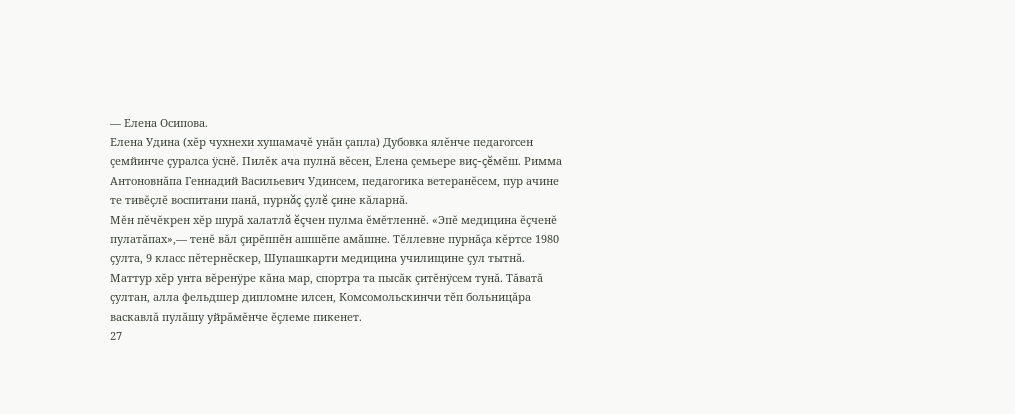— Елена Осипова.
Елена Удина (хĕр чухнехи хушамачĕ унăн çапла) Дубовка ялĕнче педагогсен çемйинче çуралса ÿснĕ. Пилĕк ача пулнă вĕсен, Елена çемьере виç-çĕмĕш. Римма Антоновнăпа Геннадий Васильевич Удинсем, педагогика ветеранĕсем, пур ачине те тивĕçлĕ воспитани панă, пурнăç çулĕ çине кăларнă.
Мĕн пĕчĕкрен хĕр шурă халатлă ĕçчен пулма ĕмĕтленнĕ. «Эпĕ медицина ĕçченĕ пулатăпах»,— тенĕ вăл çирĕппĕн ашшĕпе амăшне. Тĕллевне пурнăçа кĕртсе 1980 çулта, 9 класс пĕтернĕскер, Шупашкарти медицина училищине çул тытнă. Маттур хĕр унта вĕренÿре кăна мар, спортра та пысăк çитĕнÿсем тунă. Тăватă çултан, алла фельдшер дипломне илсен, Комсомольскинчи тĕп больницăра васкавлă пулăшу уйрăмĕнче ĕçлеме пикенет.
27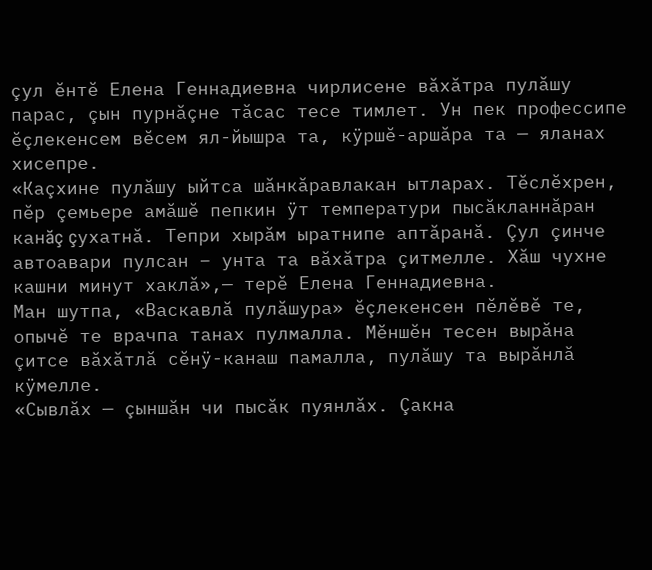çул ĕнтĕ Елена Геннадиевна чирлисене вăхăтра пулăшу парас, çын пурнăçне тăсас тесе тимлет. Ун пек профессипе ĕçлекенсем вĕсем ял-йышра та, кÿршĕ-аршăра та — яланах хисепре.
«Каçхине пулăшу ыйтса шăнкăравлакан ытларах. Тĕслĕхрен, пĕр çемьере амăшĕ пепкин ÿт температури пысăкланнăран канăç çухатнă. Тепри хырăм ыратнипе аптăранă. Çул çинче автоавари пулсан – унта та вăхăтра çитмелле. Хăш чухне кашни минут хаклă»,— терĕ Елена Геннадиевна.
Ман шутпа, «Васкавлă пулăшура» ĕçлекенсен пĕлĕвĕ те, опычĕ те врачпа танах пулмалла. Мĕншĕн тесен вырăна çитсе вăхăтлă сĕнÿ-канаш памалла, пулăшу та вырăнлă кÿмелле.
«Сывлăх — çыншăн чи пысăк пуянлăх. Çакна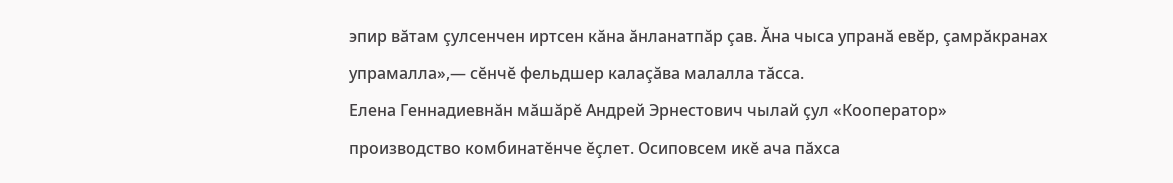эпир вăтам çулсенчен иртсен кăна ăнланатпăр çав. Ăна чыса упранă евĕр, çамрăкранах упрамалла»,— сĕнчĕ фельдшер калаçăва малалла тăсса.
Елена Геннадиевнăн мăшăрĕ Андрей Эрнестович чылай çул «Кооператор» производство комбинатĕнче ĕçлет. Осиповсем икĕ ача пăхса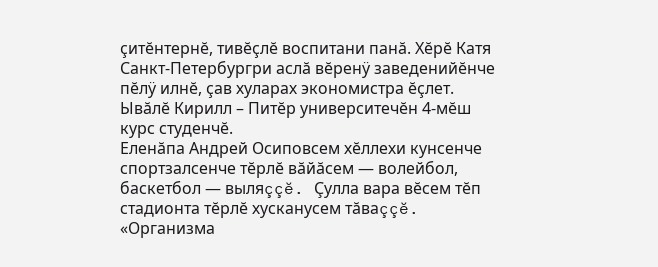çитĕнтернĕ, тивĕçлĕ воспитани панă. Хĕрĕ Катя Санкт-Петербургри аслă вĕренÿ заведенийĕнче пĕлÿ илнĕ, çав хуларах экономистра ĕçлет. Ывăлĕ Кирилл – Питĕр университечĕн 4-мĕш курс студенчĕ.
Еленăпа Андрей Осиповсем хĕллехи кунсенче спортзалсенче тĕрлĕ вăйăсем — волейбол, баскетбол — выляççĕ. Çулла вара вĕсем тĕп стадионта тĕрлĕ хусканусем тăваççĕ. «Организма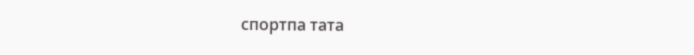спортпа тата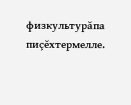физкультурăпа пиçĕхтермелле.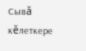Сывă кĕлеткере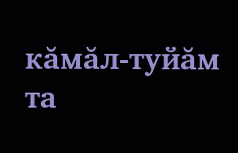кăмăл-туйăм та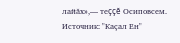лайăх»,— теççĕ Осиповсем.
Источник: "Каçал Ен"